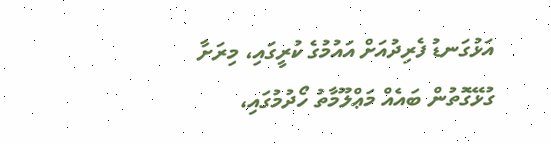އަޅުގަނޑު ފެރިދުއަށް އައުމުގެ ކުރީގައި، މިރަށާ ގުޅޭގޮތުން ބައެއް މަޢްލޫމާތު ހޯދުމުގައި،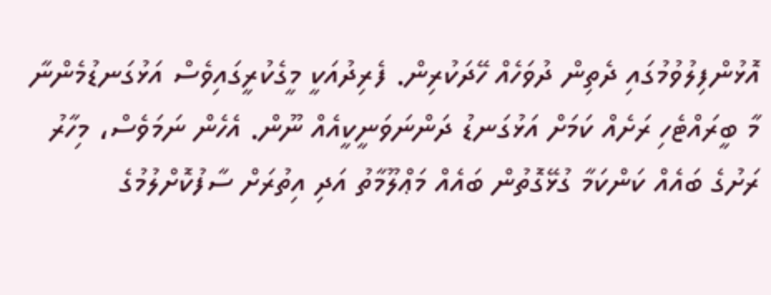އޮޅުންފިލުވުމުގައި ދެތިން ދުވަހެއް ހޭދަކުރިން. ފެރިދުއަކީ މީގެކުރީގައިވެސް އަޅުގަނޑުމެންނާ މާ ބީރައްޓެހި ރަށެއް ކަމަށް އަޅުގަނޑު ދަންނަވަނީކީއެއް ނޫން. އެހެން ނަމަވެސް، މިހާރު ރަށުގެ ބައެއް ކަންކަމާ ގުޅޭގޮތުން ބައެއް މަޢްލޫމާތު އަދި އިތުރަށް ސާފުކޮށްލުމުގެ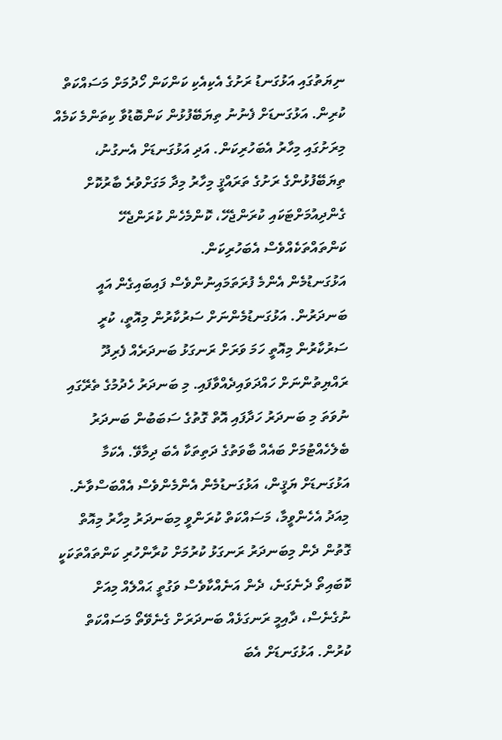ނިޔަތުގައި އަޅުގަނޑު ރަށުގެ އެކިއެކި ކަންކަން ހޯދުމަށް މަސައްކަތް ކުރިން. އަޅުގަނޑަށް ފެނުނު ތިޔަބޭފުޅުން ކަންބޮޑުވާ ކިތަންމެ ކަމެއް މިރަށުގައި މިހާރު އެބަހުރިކަން. އަދި އަޅުގަނޑަށް އެނގުނު، ތިޔަބޭފުޅުންގެ ރަށުގެ ތަރައްޤީ މިހާރު މިދާ މަގަށްވުރެ ބާރުކޮށް ގެންދިއުމަށްޓަކައި ކުރަންޖެހޭ، ކޮންމެހެން ކުރަންޖެހޭ ކަންތައްތަކެއްވެސް އެބަހުރިކަން.
އަޅުގަނޑުމެން އެންމެ ފުރަތަމައިނުންވެސް ފައިބައިގެން އައީ ބަނދަރުން. އަޅުގަނޑުމެންނަށް ސަރުކާރުން މިއޮތީ، ކުރީ ސަރުކާރުން މިއޮތީ ހަމަ ވަރަށް ރަނގަޅު ބަނދަރެއް ފެރިދޫ ރައްޔިތުންނަށް ހައްދަވައިދެއްވާފައި. މި ބަނދަރު ހެދުމުގެ ތެރޭގައި ނުވަތަ މި ބަނދަރު ހަދާފައި އޮތް ގޮތުގެ ސަބަބުން ބަނދަރު ބެލެހެއްޓުމަށް ބައެއް ބާވަތުގެ ދަތިތަކާ އެބަ ދިމާވޭ. އެކަމާ އަޅުގަނޑަށް ޔަޤީން، އަޅުގަނޑުމެން އެންމެންވެސް އެއްބަސްވާނެ. މިއަދު އެހެންވީމާ، މަސައްކަތް ކުރަންވީ މިބަނދަރު މިހާރު މިއޮތް ގޮތުން ދެން މިބަނދަރު ރަނގަޅު ކުރުމަށް ކުރާންހުރި ކަންތައްތަކަކީ ކޮބައިތޯ ދެނެގަނެ، ދެން އަނެއްކާވެސް ވަގުތީ ޙައްލެއް މިއަށް ނުގެނެސް، ދާއިމީ ރަނގަޅެއް ބަނދަރަށް ގެނެވޭތޯ މަސައްކަތް ކުރުން. އަޅުގަނޑަށް އެބަ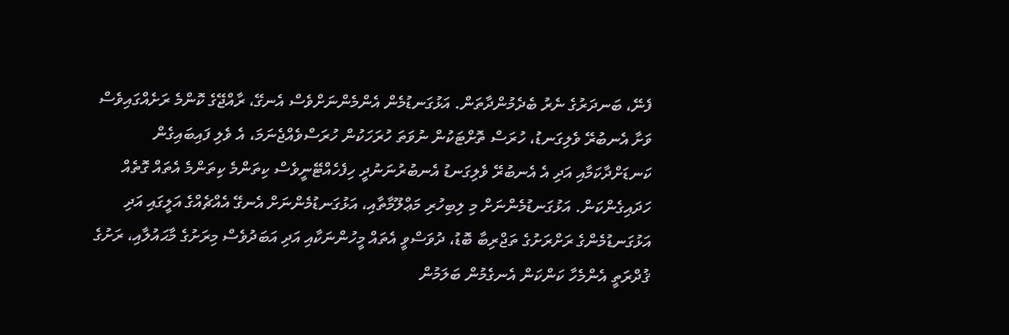ފެނޭ، ބަނދަރުގެ ނެރު ބެދެމުންދާތަން. އަޅުގަނޑުމެން އެންމެންނަށްވެސް އެނގޭ، ރާއްޖޭގެ ކޮންމެ ރަށެއްގައިވެސް ވަށާ އެނބުރޭ ވެލިގަނޑު، ހުރަސް ތޮށްޓަކުން ނުވަތަ ހުރަހަކުން ހުރަސްވެއްޖެނަމަ، އެ ވެލި ފައިބައިގެން ކަނޑަށްދާކަމާއި އަދި އެ އެނބުރޭ ވެލިގަނޑު އެނބުރުނަނުދީ ހިފެހެއްޓޭނީވެސް ކިތަންމެ ކިތަންމެ އެތައް ގޮތެއް ހަދައިގެންކަން. އަޅުގަނޑުމެންނަށް މި ލިބިހުރި މަޢްލޫމާތާއި، އަޅުގަނޑުމެންނަށް އެނގޭ އެއްޗެއްގެ އަލީގައި އަދި އަޅުގަނޑުމެންގެ ރަށްރަށުގެ ތަޖްރިބާ ބޮޑު، ދުވަސްވީ އެތައް މީހުންނަކާއި އަދި އަބަދުވެސް މިރަށުގެ މާޙައުލާއި، ރަށުގެ ޤުދްރަތީ އެންމެހާ ކަންކަން އެނގެމުން ބަލަމުން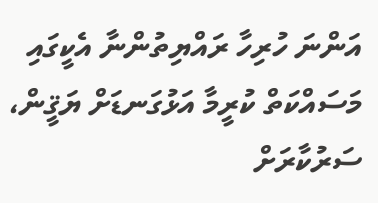އަންނަ ހުރިހާ ރައްޔިތުންނާ އެކީގައި މަސައްކަތް ކުރީމާ އަޅުގަނޑަށް ޔަޤީން، ސަރުކާރަށް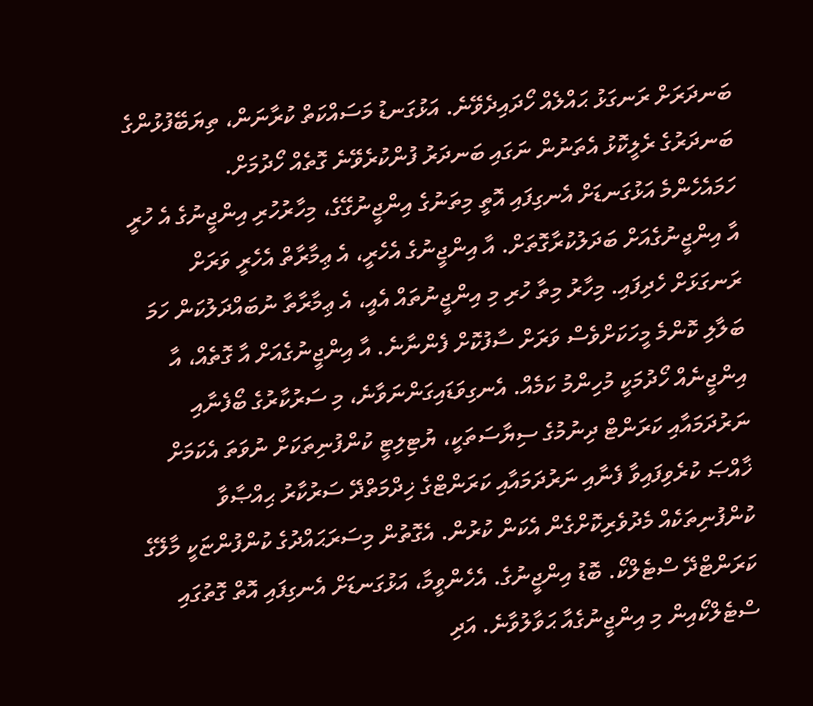ބަނދަރަށް ރަނގަޅު ޙައްލެއް ހޯދައިދެވޭނެ. އަޅުގަނޑު މަސައްކަތް ކުރާނަން، ތިޔަބޭފުޅުންގެ ބަނދަރުގެ ރެލީކޮޅު އެތަނުން ނަގައި ބަނދަރު ފުންކުރެވޭނެ ގޮތެއް ހޯދުމަށް.
ހަމައެހެންމެ އަޅުގަނޑަށް އެނގިފައި އޮތީ މިތަނުގެ އިންޖީނުގޭގެ، މިހާރުހުރި އިންޖީނުގެ އެ ހުރީ އާ އިންޖީނުގެއަށް ބަދަލުކުރާގޮތަށް. އާ އިންޖީނުގެ އެހެރީ، އެ ޢިމާރާތް އެހެރީ ވަރަށް ރަނގަޅަށް ހެދިފައި. މިހާރު މިތާ ހުރި މި އިންޖީނުތައް އެއީ، އެ ޢިމާރާތާ ނުބައްދަލުކަން ހަމަ ބަލާލި ކޮންމެ މީހަކަށްވެސް ވަރަށް ސާފުކޮށް ފެންނާނެ. އާ އިންޖީނުގެއަށް އާ ގޮތެއް، އާ އިންޖީނެއް ހޯދުމަކީ މުހިންމު ކަމެއް. އެނގިވަޑައިގަންނަވާނެ، މި ސަރުކާރުގެ ބޯފެނާއި ނަރުދަމައާއި ކަރަންޓް ދިނުމުގެ ސިޔާސަތަކީ، ޔުޓިލިޓީ ކުންފުނިތަކަށް ނުވަތަ އެކަމަށް ޚާއްޞަ ކުރެވިފައިވާ ފެނާއި ނަރުދަމައާއި ކަރަންޓްގެ ޚިދްމަތްދޭ ސަރުކާރު ޙިއްޞާވާ ކުންފުނިތަކެއް މެދުވެރިކޮށްގެން އެކަން ކުރުން. އެގޮތުން މިސަރަޙައްދުގެ ކުންފުންޏަކީ މާލޭގެ ކަރަންޓްދޭ ސްޓެލްކޯ. ބޮޑު އިންޖީނުގެ. އެހެންވީމާ، އަޅުގަނޑަށް އެނގިފައި އޮތް ގޮތުގައި ސްޓެލްކޯއިން މި އިންޖީނުގެއާ ޙަވާލުވާނެ. އަދި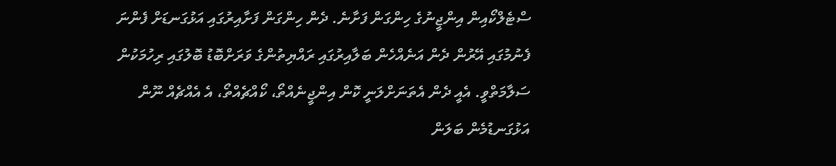ސްޓެލްކޯއިން އިންޖީނުގެ ހިންގަން ފަށާނެ. ދެން ހިންގަން ފަށާއިރުގައި އަޅުގަނޑަށް ފެންނަ ފެނުމުގައި އޭރުން ދެން އަނެއްހެން ބަލާއިރުގައި ރައްޔިތުންގެ ވަރަށްބޮޑު ބޮލުގައި ރިހުމަކުން ސަލާމަތްވީ. އެއީ ދެން އެތަނަށްލަނީ ކޮން އިންޖީނެއްތޯ، ކޯއްޗެއްތޯ، އެ އެއްޗެއް ނޫން އަޅުގަނޑުމެން ބަލަން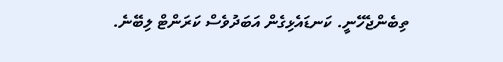ތިބެންޖެހޭނީ. ކަނޑައެޅިގެން އަބަދުވެސް ކަރަންޓް ލިބޭނެ.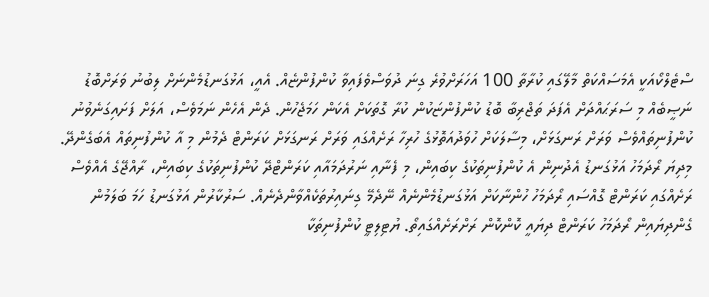ސްޓެލްކޯއަކީ އެމަސައްކަތް މާލޭގައި ކުރާތާ 100 އަހަރަށްވުރެ ގިނަ ދުވަސްވެފައިވާ ކުންފުންޏެއް. އެއީ، އަޅުގަނޑުމެންނަށް ލިބުނު ވަރަށްބޮޑު ނަޞީބެއް މި ސަރަޙައްދަށް އެފަދަ ތަޖްރިބާ ބޮޑު ކުންފުންޏަކުން ކުރާ ގޮތަކަށް އެކަން ހަމަޖެހުން. ދެން އެހެން ނަމަވެސް، އަލަށް ފަށައިގަނެވުނު ކުންފުނިތައްވެސް ވަރަށް ރަނގަޅަށް، މިސާލަކަށް ހުވަދުއަތޮޅުގެ ހުރިހާ ރަށެއްގައި ވަރަށް ރަނގަޅަށް ކަރަންޓް ދެމުން މި އާ ކުންފުނިތައް އެބަގެންދޭ.
މިދިޔަ ރޯދަމަހު އަޅުގަނޑު އެދުނިން އެ ކުންފުނިތަކުގެ ކިބައިން، މި ފެނާއި ނަރުދަމައާއި ކަރަންޓްދޭ ކުންފުނިތަކުގެ ކިބައިން، ރާއްޖޭގެ އެއްވެސް ރަށެއްގައި ކަރަންޓް ގޮއްސައި ރޯދަމަހު ހުންނާކަށް އަޅުގަނޑުމެންނެއް ނޭދެމޭ ގިނައިރުތަކެއްވާންދެނެއް. ސަރުކާރުން އަޅުގަނޑު ހަމަ ބަލަމުން ގެންދިޔައިން ރޯދަމަހު ކަރަންޓް ދިޔައީ ކޮންކޮން ރަށްރަށެއްގައިތޯ. ޔުޓިލިޓީ ކުންފުނިތަކާ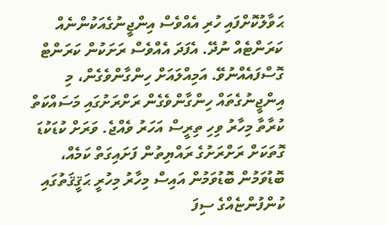ޙަވާލުކޮށްފައި ހުރި އެއްވެސް އިންޖީނުގެއަކުންނެއް ކަރަންޓެއް ނުދޭ. އެފަދަ އެއްވެސް ރަށަކުން ކަރަންޓް ގޮސްފައެއްނުވޭ. އަމިއްލައަށް ހިންގާންވެގެން، މި އިންޖީނުގެތައް ހިންގާންވެގެން ރަށްރަށުގައި މަސައްކަތް ކުރާތާ މިހާރު ވިހި ތިރީސް އަހަރު ވެއްޖެ. ވަރަށް ކުޑަކުޑަ ގޮތަކަށް ރަށްރަށުގެ ރައްޔިތުން ފަށައިގަތް ކަމެއް، ބޮޑުވަމުން ބޮޑުވަމުން އައިސް މިހާރު މިހުރީ ޙަޤީޤަތުގައި ކުންފުންޏެއްގެ ސިފަ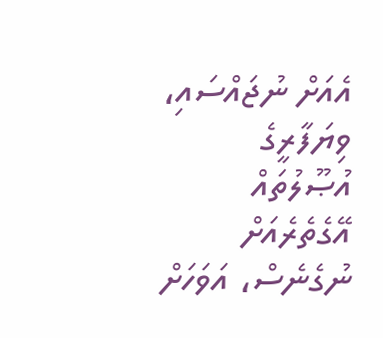އެއަށް ނުޖައްސައި، ވިޔަފާރީގެ އުޞޫލުތައް އޭގެތެރެއަށް ނުގެނެސް، އަވަހަށް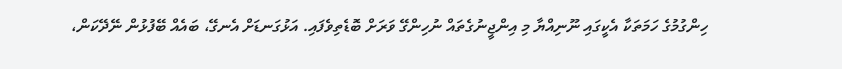ހިންގުމުގެ ހަމަތަކާ އެކީގައި ނޫނިއްޔާ މި އިންޖީނުގެތައް ނުހިންގޭ ވަރަށް ބޮޑެތިވެފައި. އަޅުގަނޑަށް އެނގޭ، ބައެއް ބޭފުޅުން ނޭދޭކަން،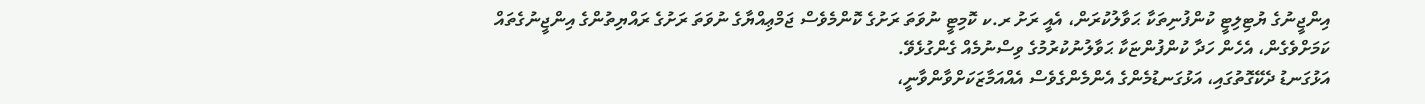އިންޖީނުގެ ޔުޓިލިޓީ ކުންފުނިތަކާ ޙަވާލުކުރަން، އެއީ ރަށު ރ.ކ ކޮމިޓީ ނުވަތަ ރަށުގެ ކޮންމެވެސް ޖަމްޢިއްޔާގެ ނުވަތަ ރަށުގެ ރައްޔިތުންގެ އިންޖީނުގެތައް ކަމަށްވެގެން، އެހެން ހަދާ ކުންފުންޏަކާ ޙަވާލުނުކުރުމުގެ ވިސްނުމެއް ގެންގުޅެވޭ.
އަޅުގަނޑު ދެކޭގޮތުގައި، އަޅުގަނޑުމެންގެ އެންމެންގެވެސް އެއްއަމާޒަކަށްވާންވާނީ،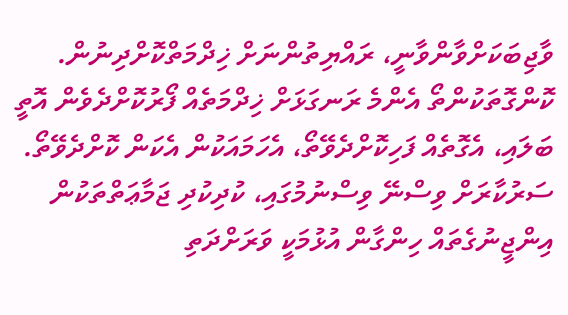ވާޖިބަކަށްވާންވާނީ، ރައްޔިތުންނަށް ޚިދްމަތްކޮށްދިނުން. ކޮންގޮތަކުންތޯ އެންމެ ރަނގަޅަށް ޚިދްމަތެއް ފޯރުކޮށްދެވެން އޮތީ ބަލައި، އެގޮތެއް ފަހިކޮށްދެވޭތޯ، އެހަމައަކުން އެކަން ކޮށްދެވޭތޯ. ސަރުކާރަށް ވިސްނޭ ވިސްނުމުގައި، ކުދިކުދި ޖަމާޢަތްތަކުން އިންޖީނުގެތައް ހިންގާން އުޅުމަކީ ވަރަށްދަތި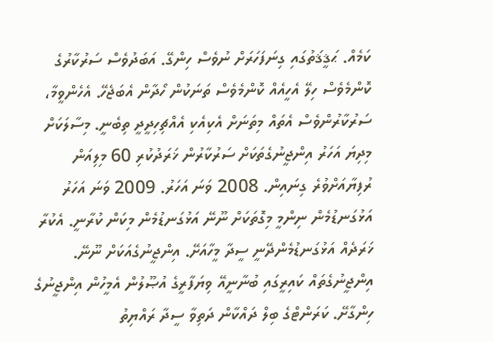ކަމެއް. ޙަޤީޤަތުގައި ގިނަފަހަރަށް ނުވެސް ހިންގޭ. އަބަދުވެސް ސަރުކާރުގެ ކޮންމެވެސް ހިލޭ އެހީއެއް ކޮންމެވެސް ތަނަކުން ހޯދާން އެބަޖެހޭ. އެހެންވީމާ، ސަރުކާރުންވެސް އެތައް މިތަނަށް އެކިއެކި އެއްޗިހިދީދީ ތިބެނީ. މިސާލަކަށް މިދިޔަ އަހަރު އިންޖީނުގެތަކަށް ސަރުކާރުން ޚަރަދުކުރި 60 މިލިއަން ރުފިޔާއަށްވުރެ ގިނައިން. 2008 ވަނަ އަހަރު. 2009 ވަނަ އަހަރު އަޅުގަނޑުމެން ނިންމީ މިގޮތަކަށް ނޫނޭ އަޅުގަނޑުމެން މިކަން ކުރާނީ. އެކުރާ ޚަރަދެއް އަޅުގަނޑުމެންދޭނީ ސީދާ މީހާއަށޭ. އިންޖީނުގެއަކަށް ނޫނޭ. އިންޖީނުގެތައް ކައިރީގައި ބުނާނީއޭ ވިޔަފާރީގެ އުޞޫލުން އެމީހުން އިންޖީނުގެ ހިންގާށޭ. ކަރަންޓްގެ ބިލް ދައްކާން ދަތިވާ ސީދާ ރައްޔިތު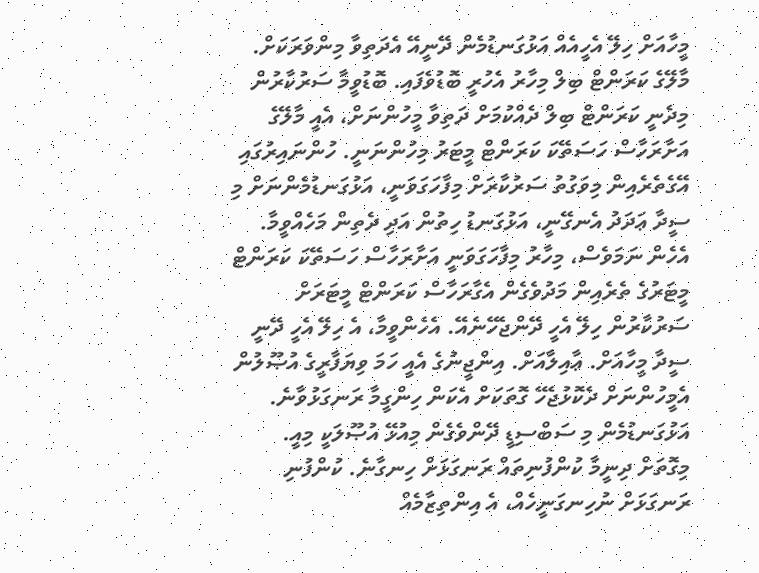މީހާއަށް ހިލޭ އެހީއެއް އަޅުގަނޑުމެން ދޭނީއޭ އެދަތިވާ މިންވަރަކަށް. މާލޭގެ ކަރަންޓް ބިލް މިހާރު އެހުރީ ބޮޑުވެފައި. ބޮޑުވީމާ ސަރުކާރުން މިދެނީ ކަރަންޓް ބިލް ދެއްކުމަށް ދަތިވާ މީހުންނަށް، އެއީ މާލޭގެ އަށާރަހާސް ހަސަތޭކަ ކަރަންޓް މީޓަރު މިހުންނަނީ. ހުންނައިރުގައި އޭގެތެރެއިން މިވަގުތު ސަރުކާރަށް މިފާހަގަވަނީ، އަޅުގަނޑުމެންނަށް މި ސީދާ ޢަދަދު އެނގޭނީ، އަޅުގަނޑު ހިތުން އަދި ދެތިން މަހެއްވީމާ. އެހެން ނަމަވެސް، މިހާރު މިފާހަގަވަނީ އަށާރަހާސް ހަސަތޭކަ ކަރަންޓް މީޓަރުގެ ތެރެއިން މަދުވެގެން އެގާރަހާސް ކަރަންޓް މީޓަރަށް ސަރުކާރުން ހިލޭ އެހީ ދޭންޖެހޭނެއޭ. އެހެންވީމާ، އެ ހިލޭ އެހީ ދޭނީ ސީދާ މީހާއަށް. ޢާއިލާއަށް. އިންޖީނުގެ އެއީ ހަމަ ވިޔަފާރީގެ އުޞޫލުން އެމީހުންނަށް ދެކޮޅުޖެހޭ ގޮތަކަށް އެކަން ހިންގީމާ ރަނގަޅުވާނެ. އަޅުގަނޑުމެން މި ސަބްސިޑީ ދޭންވެގެން މިއުޅޭ އުޞޫލަކީ މިއީ. މިގޮތަށް ދިނީމާ ކުންފުނިތައް ރަނގަޅަށް ހިނގާނެ. ކުންފުނި ރަނގަޅަށް ނުހިނގަނީހެއް، އެ އިންތިޒާމެއް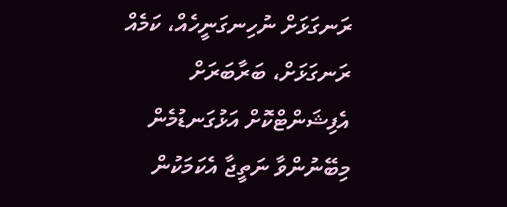ރަނގަޅަށް ނުހިނގަނީހެއް، ކަމެއް ރަނގަޅަށް، ބަރާބަރަށް އެފިޝަންޓްކޮށް އަޅުގަނޑުމެން މިބޭނުންވާ ނަތީޖާ އެކަމަކުން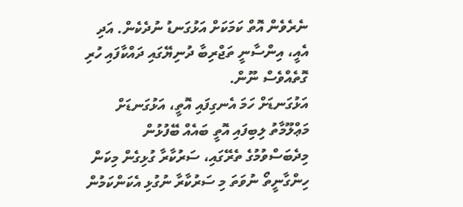ނެރެވެން އޮތް ކަމަކަށް އަޅުގަނޑު ނުދެކެން. އަދި އެއީ، އިންސާނީ ތަޖްރިބާ ދުނިޔޭގައި ދައްކާފައި ހުރި ގޮތެއްވެސް ނޫން.
އަޅުގަނޑަށް ހަމަ އެނގިފައި އޮތީ، އަޅުގަނޑަށް މަޢްލޫމާތު ލިބިފައި އޮތީ ބައެއް ބޭފުޅުން މިދެބަސްވުމުގެ ތެރޭގައި، ސަރުކާރާ ގުޅިގެން މިކަން ހިންގާނީތޯ ނުވަތަ މި ސަރުކާރާ ނުގުޅި އެކަންކަމުން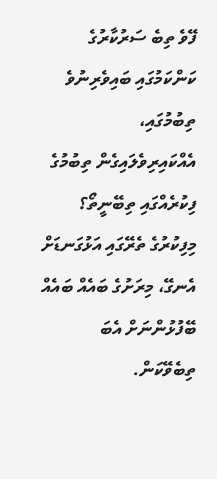ފޭވެ ތިބެ ސަރުކާރުގެ ކަންކަމުގައި ބައިވެރިނުވެ ތިބުމުގައި، އެއްކައިރިވެލައިގެން ތިބުމުގެ ފިކުރެއްގައި ތިބޭނީތޯ؟ މިފިކުރުގެ ތެރޭގައި އަޅުގަނޑަށް އެނގޭ، މިރަށުގެ ބައެއް ބައެއް ބޭފުޅުންނަށް އެބަ ތިބެވޭކަން.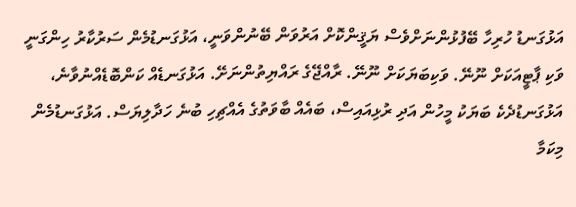އަޅުގަނޑު ހުރިހާ ބޭފުޅުންނަށްވެސް ޔަޤީންކޮށް އަރުވަން ބޭނުންވަނީ، އަޅުގަނޑުމެން ސަރުކާރު ހިންގަނީ ވަކި ޕާޓީއަކަށް ނޫނޭ. ވަކިބަޔަކަށް ނޫނޭ. ރާއްޖޭގެ ރައްޔިތުންނަށޭ. އަޅުގަނޑެއް ކަންބޮޑެއްނުވާނެ، އަޅުގަނޑުދެކެ ބަޔަކު މީހުން އަދި ރުޅިއައިސް، ބައެއް ބާވަތުގެ އެއްޗިހި ބުނެ ހަދާލިޔަސް. އަޅުގަނޑުމެން މިކަމާ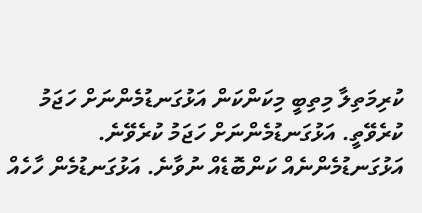ކުރިމަތިލާ މިތިބީ މިކަންކަން އަޅުގަނޑުމެންނަށް ހަޖަމު ކުރެވޭތީ. އަޅުގަނޑުމެންނަށް ހަޖަމު ކުރެވޭނެ. އަޅުގަނޑުމެންނެއް ކަންބޮޑެއް ނުވާނެ. އަޅުގަނޑުމެން ހާހެއް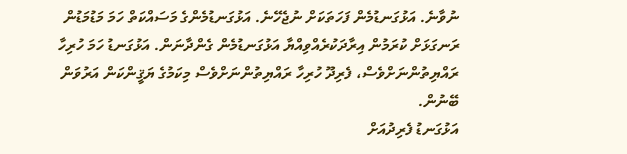ނުވާނެ. އަޅުގަނޑުމެން ފަހަތަކަށް ނުޖެހޭނެ. އަޅުގަނޑުމެންގެ މަސައްކަތް ހަމަ މަޑުމަޑުން ރަނގަޅަށް ކުރަމުން އިރާދަކުރެއްވިއްޔާ އަޅުގަނޑުމެން ގެންދާނަން. އަޅުގަނޑު ހަމަ ހުރިހާ ރައްޔިތުންނަށްވެސް، ފެރިދޫ ހުރިހާ ރައްޔިތުންނަށްވެސް މިކަމުގެ ޔަޤީންކަން އަރުވަން ބޭނުން.
އަޅުގަނޑު ފެރިދުއަށް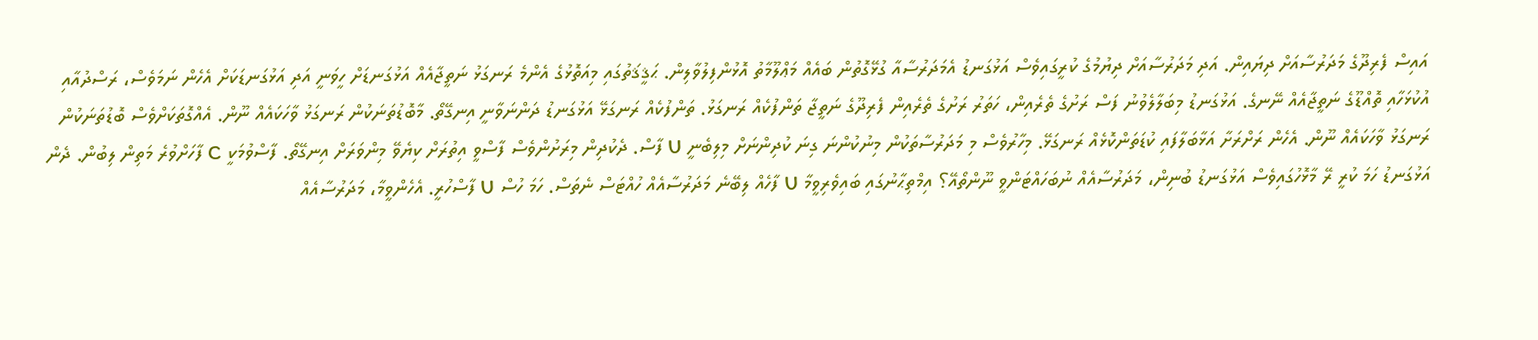އައިސް ފެރިދޫގެ މަދަރުސާއަށް ދިޔައިން. އަދި މަދަރުސާއަށް ދިޔުމުގެ ކުރީގައިވެސް އަޅުގަނޑު އެމަދަރުސާއާ ގުޅޭގޮތުން ބައެއް މަޢްލޫމާތު އޮޅުންފިލުވާލިން. ޙަޤީޤަތުގައި މިއަތޮޅުގެ އެންމެ ރަނގަޅު ނަތީޖާއެއް އަޅުގަނޑަށް ހީވަނީ އަދި އަޅުގަނޑަކަށް އެހެން ނަމަވެސް، ރަސްދުއާއި އުކުޅަހާއި ތޮއްޑޫގެ ނަތީޖާއެއް ނޭނގެ. އަޅުގަނޑު މިބަލާލެވުނު ފަސް ރަށުގެ ތެރެއިން، ހަތަރު ރަށުގެ ތެރެއިން ފެރިދޫގެ ނަތީޖާ ތަންފުކެއް ރަނގަޅު. ތަންފުކެއް ރަނގަޅޭ އަޅުގަނޑު ދަންނަވާނީ އިނގޭތޯ. މާބޮޑުތަނަކުން ރަނގަޅު ވާހަކައެއް ނޫން. އެއްގޮތަކަށްވެސް ބޮޑުތަނަކުން ރަނގަޅު ވާހަކައެއް ނޫން. އެހެން ރަށްރަށާ އަޅާބަލާފައި ކުޑަތަންކޮޅެއް ރަނގަޅޭ. މިހާރުވެސް މި މަދަރުސާތަކުން މިނުކުންނަ ގިނަ ކުދިންނަށް މިލިބެނީ U ފާސް. ދެކުދިން މިރަށުންވެސް ފާސްވީ އިތުރަށް ކިޔެވޭ މިންވަރަށް އިނގޭތޯ. ފާސްވުމަކީ C ފާހަށްވުރެ މަތިން ލިބުން. ދެން އަޅުގަނޑު ހަމަ ކުރީ ރޭ މާޅޮހުގައިވެސް އަޅުގަނޑު ބުނިން، މަދަރުސާއެއް ނުބަހައްޓަންވީ ނޫންތޯއޭ؟ އިމްތިޙާނުގައި ބައިވެރިވީމާ U ފާހެއް ލިބޭނެ މަދަރުސާއެއް ހުއްޓަސް ނެތަސް. ހަމަ ހުސް U ފާސްހުރީ. އެހެންވީމާ، މަދަރުސާއެއް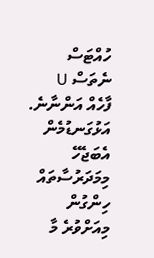ހުއްޓަސް ނެތަސް U ފާހެއް އަންނާނެ. އަޅުގަނޑުމެން އެބަޖެހޭ މިމަދަރުސާތައް ހިންގުން މިއަށްވުރެ މާ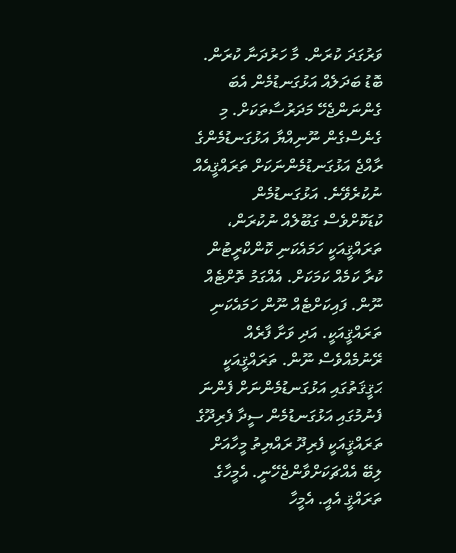ވަރުގަދަ ކުރަން. މާ ހަރުދަނާ ކުރަން. ބޮޑު ބަދަލެއް އަޅުގަނޑުމެން އެބަ ގެންނަންޖެހޭ މަދަރުސާތަކަށް. މި ގެނެސްގެން ނޫނިއްޔާ އަޅުގަނޑުމެންގެ ރާއްޖެ އަޅުގަނޑުމެންނަކަށް ތަރައްޤީއެއް ނުކުރެވޭނެ. އަޅުގަނޑުމެން ކުޑަކޮށްވެސް ގަބޫލެއް ނުކުރަން، ތަރައްޤީއަކީ ހަމައެކަނި ކޮންކްރީޓުން ކުރާ ކަމެއް ކަމަކަށް. އެއްގަމު ތޮށްޓެއް ނޫން. ފައިކަށްޓެއް ނޫން ހަމައެކަނި ތަރައްޤީއަކީ. އަދި ވަށާ ފާރެއް ރޭނުމެއްވެސް ނޫން. ތަރައްޤީއަކީ ޙަޤީޤަތުގައި އަޅުގަނޑުމެންނަށް ފެންނަ ފެނުމުގައި އަޅުގަނޑުމެން ސީދާ ފެރިދޫގެ ތަރައްޤީއަކީ ފެރިދޫ ރައްޔިތު މީހާއަށް ލިބޭ އެއްޗަކަށްވާންޖެހޭނީ. އެމީހާގެ ތަރައްޤީ އެއީ. އެމީހާ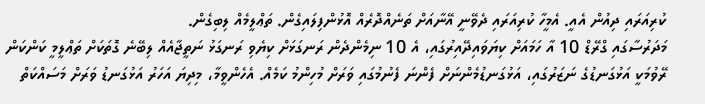ކުރިއަރައި ދިއުން އެއީ. އެމީހާ ކުރިއަރައި ދެވޭނީ އޭނާއަށް ތަނެއްދޮރެއް އޮޅުންފިލައިގެން. ތަޢްލީމެއް ލިބިގެން.
މަދަރުސާގައި ގްރޭޑް 10 އާ ހަމައަށް ކިޔަވައިދޭއިރުގައި، އެ 10 ނިމެންދެން ރަނގަޅަށް ކިޔެވި ރަނގަޅު ނަތީޖާއެއް ލިބޭނެ ގޮތަކަށް ތަޢްލީމީ ކަންކަން ރޭވުމަކީ އަޅުގަނޑުގެ ނަޒަރުގައި، އަޅުގަނޑުމެންނަށް ފެންނަ ފެނުމުގައި ވަރަށް މުހިންމު ކަމެއް. އެހެންވީމާ، މިދިޔަ އަހަރު އަޅުގަނޑު ވަރަށް މަސައްކަތް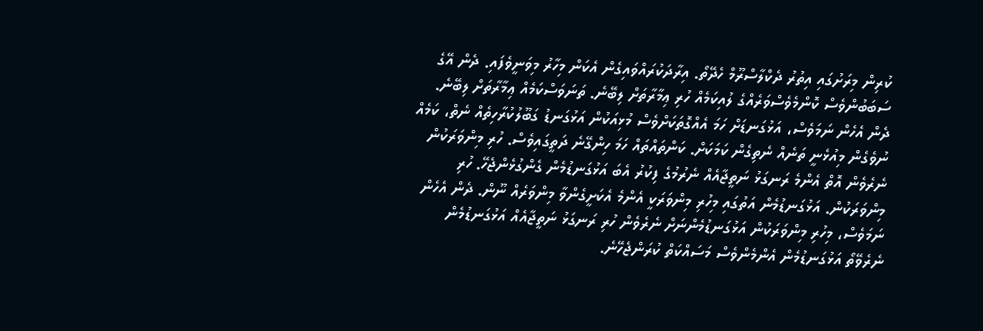ކުރިން މިރަށުގައި އިތުރު ދެކްލާސްރޫމް ހެދޭތޯ. އިރާދަކުރައްވައިގެން އެކަން މިހާރު މިވަނީވެފައި. ދެން އޭގެ ސަބަބުންވެސް ކޮންމެވެސްވަރެއްގެ ލުއިކަމެއް ހުރި ޢިމާރާތަށް ލިބޭނެ. ތަނަވަސްކަމެއް ޢިމާރާތަށް ލިބޭނެ. ދެން އެހެން ނަމަވެސް، އަޅުގަނޑަށް ހަމަ އެއްގޮތަކަށްވެސް މުޅިއަކުން އަޅުގަނޑު ގަބޫލުކުރާހިތެއް ނެތް، ކަމެއް ނުވެގެން މިއުޅެނީ ތަނެއް ނެތިގެން ކަމަކަށް. ކަންތައްތައް ހަމަ ހިންގޭނެ ދަތީގައިވެސް. ހުރި މިންވަރަކުން ނެރެވެން އޮތް އެންމެ ރަނގަޅު ނަތީޖާއެއް ނެރުމުގެ ފިކުރު އެބަ އަޅުގަނޑުމެން ގެންގުޅެންޖެހޭ. ހުރި މިންވަރަކުން. އަޅުގަނޑުމެން އަތުގައި މިހުރި މިންވަރަކީ އެންމެ އެކަށީގެންވާ މިންވަރެއް ނޫން. ދެން އެހެން ނަމަވެސް، މިހުރި މިންވަރަކުން އަޅުގަނޑުމެންނަށް ނެރެވެން ހުރި ރަނގަޅު ނަތީޖާއެއް އަޅުގަނޑުމެން ނެރެވޭތޯ އަޅުގަނޑުމެން އެންމެންވެސް މަސައްކަތް ކުރަންޖެހޭނެ.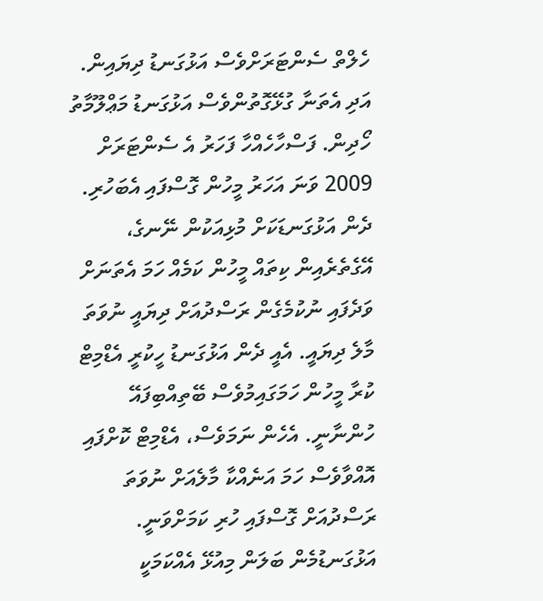ހެލްތް ސެންޓަރަށްވެސް އަޅުގަނޑު ދިޔައިން. އަދި އެތަނާ ގުޅޭގޮތުންވެސް އަޅުގަނޑު މަޢްލޫމާތު ހޯދިން. ފަސްހާހެއްހާ ފަހަރު އެ ސެންޓަރަށް 2009 ވަނަ އަހަރު މީހުން ގޮސްފައި އެބަހުރި. ދެން އަޅުގަނޑަކަށް މުޅިއަކުން ނޭނގެ، އޭގެތެރެއިން ކިތައް މީހުން ކަމެއް ހަމަ އެތަނަށް ވަދެފައި ނުކުމެގެން ރަސްދުއަށް ދިޔައީ ނުވަތަ މާލެ ދިޔައީ. އެއީ ދެން އަޅުގަނޑު ހީކުރީ އެޑްމިޓް ކުރާ މީހުން ހަމަގައިމުވެސް ބޭތިއްބިފައޭ ހުންނާނީ. އެހެން ނަމަވެސް، އެޑްމިޓް ކޮށްފައި އޮއްވާވެސް ހަމަ އަނެއްކާ މާލެއަށް ނުވަތަ ރަސްދުއަށް ގޮސްފައި ހުރި ކަމަށްވަނީ. އަޅުގަނޑުމެން ބަލަން މިއުޅޭ އެއްކަމަކީ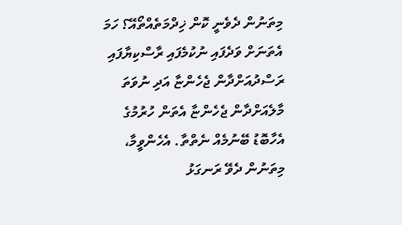މިތަނުން ދެވެނީ ކޮން ޚިދްމަތެއްތޯއޭ؟ ހަމަ އެތަނަށް ވަދެފައި ނުކުމެފައި ރާސްކިޔާފައި ރަސްދުއަށްދާން ޖެހެންޏާ އަދި ނުވަތަ މާލެއަށްދާން ޖެހެންޏާ އެތަން ހުރުމުގެ އެހާބޮޑު ބޭނުމެއް ނެތްތާ. އެހެންވީމާ، މިތަނުން ދެވޭ ރަނގަޅު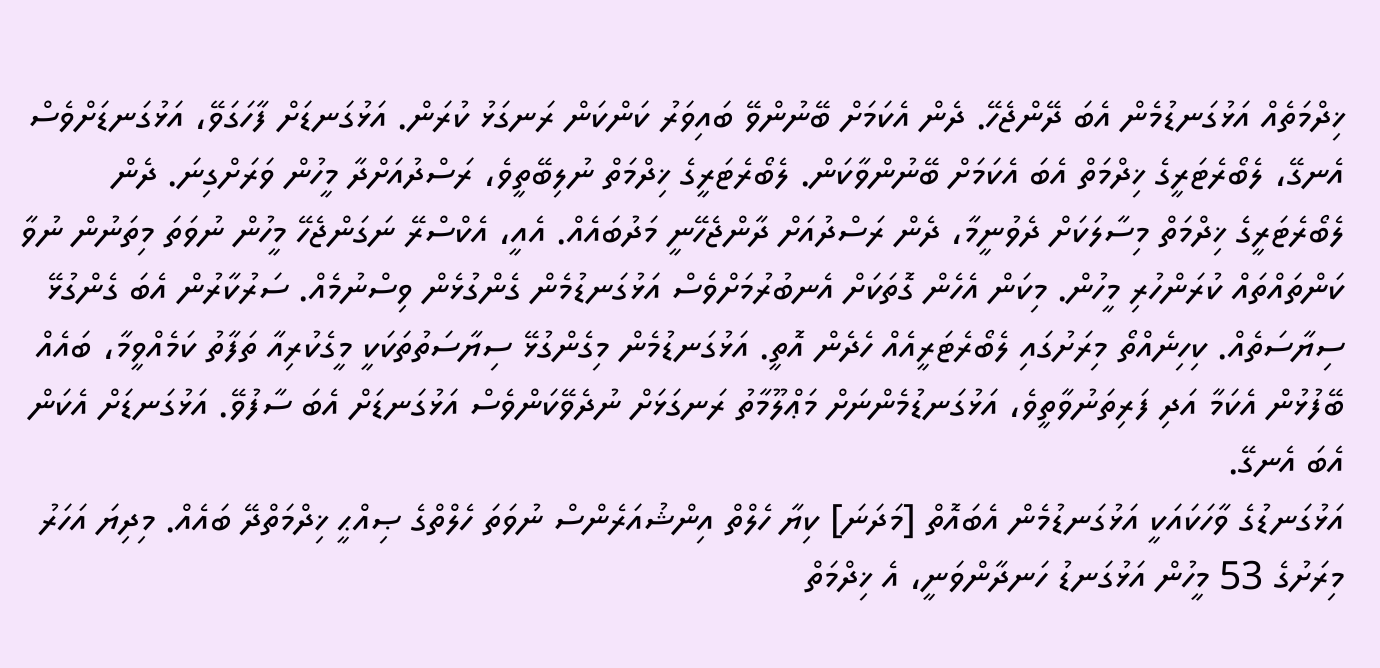ޚިދްމަތެއް އަޅުގަނޑުމެން އެބަ ދޭންޖެހޭ. ދެން އެކަމަށް ބޭނުންވޭ ބައިވަރު ކަންކަން ރަނގަޅު ކުރަން. އަޅުގަނޑަށް ފާހަގަވޭ، އަޅުގަނޑަށްވެސް އެނގޭ، ލެބޯރެޓަރީގެ ޚިދްމަތް އެބަ އެކަމަށް ބޭނުންވާކަން. ލެބޯރެޓަރީގެ ޚިދްމަތް ނުލިބޭތީވެ، ރަސްދުއަށްދާ މީހުން ވަރަށްގިނަ. ދެން ލެބޯރެޓަރީގެ ޚިދްމަތް މިސާލަކަށް ދެވުނީމާ، ދެން ރަސްދުއަށް ދާންޖެހޭނީ މަދުބައެއް. އެއީ، އެކްސްރޭ ނަގަންޖެހޭ މީހުން ނުވަތަ މިތަނުން ނުވާ ކަންތައްތައް ކުރަންހުރި މީހުން. މިކަން އެހެން ގޮތަކަށް އެނބުރުމަށްވެސް އަޅުގަނޑުމެން ގެންގުޅެން ވިސްނުމެއް. ސަރުކާރުން އެބަ ގެންގުޅޭ ސިޔާސަތެއް. ކިހިނެއްތޯ މިރަށުގައި ލެބޯރެޓަރީއެއް ހެދެން އޮތީ. އަޅުގަނޑުމެން މިގެންގުޅޭ ސިޔާސަތުތަކަކީ މީގެކުރިއާ ތަފާތު ކަމެއްވީމާ، ބައެއް ބޭފުޅުން އެކަމާ އަދި ފަރިތަނުވާތީވެ، އަޅުގަނޑުމެންނަށް މަޢްލޫމާތު ރަނގަޅަށް ނުދެވޭކަންވެސް އަޅުގަނޑަށް އެބަ ސާފުވޭ. އަޅުގަނޑަށް އެކަން އެބަ އެނގޭ.
އަޅުގަނޑުގެ ވާހަކައަކީ އަޅުގަނޑުމެން އެބައޮތް [މަދަނަ] ކިޔާ ހެލްތް އިންޝުއަރެންސް ނުވަތަ ހެލްތްގެ ޞިއްޙީ ޚިދްމަތްދޭ ބައެއް. މިދިޔަ އަހަރު މިރަށުގެ 53 މީހުން އަޅުގަނޑު ހަނދާންވަނީ، އެ ޚިދްމަތް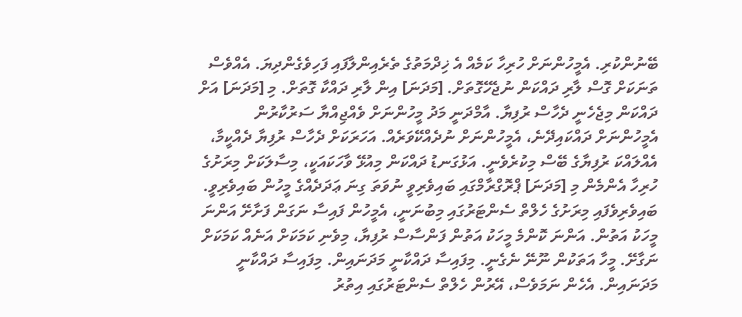ބޭނުންކުރި. އެމީހުންނަށް ހުރިހާ ކަމެއް އެ ޚިދްމަތުގެ ތެރެއިންލާފައި ފަހިވެގެންދިޔަ. އެއްވެސް ތަނަކަށް ގޮސް ލާރި ދައްކަން ނުޖެހޭގޮތަށް. [މަދަނަ] އިން ލާރި ދައްކާ ގޮތަށް. މި [މަދަނަ] އަށް ދައްކަން މިޖެހެނީ ދެހާސް ރުފިޔާ. އާމްދަނީ މަދު މީހުންނަށް ވެއްޖިއްޔާ ސަރުކާރުން އެމީހުންނަށް ދައްކައިދޭނެ، އެމީހުންނަށް ނުދެއްކޭވަރެއް. އަހަރަކަށް ދެހާސް ރުފިޔާ ދެއްކީމާ، އެއްލައްކަ ރުފިޔާގެ ބޭސް މިކުރެވެނީ. އަޅުގަނޑު ދައްކަން މިއުޅޭ ވާހަކައަކީ، މިސާލަކަށް މިރަށުގެ ހުރިހާ އެންމެން މި [މަދަނަ] ޕްރޮގްރާމްގައި ބައިވެރިވީ ނުވަތަ ގިނަ ޢަދަދެއްގެ މީހުން ބައިވެރިވީ. ބައިވެރިވެފައި މިރަށުގެ ހެލްތް ސެންޓަރުގައި މިބުނަނީ، އެމީހުން ފައިސާ ނަގަން ފަށާށޭ އަންނަ މީހަކު އަތުން. އަންނަ ކޮންމެ މީހަކު އަތުން ފަންސާސް ރުފިޔާ، މިވެނި ކަމަކަށް އަނެއް ކަމަކަށް ނަގާށޭ. މީހާ އަތަކުން ނޫނޭ ނެގެނީ. މިފައިސާ ދައްކާނީ މަދަނައިން. މިފައިސާ ދައްކާނީ މަދަނައިން. އެހެން ނަމަވެސް، އޭރުން ހެލްތް ސެންޓަރުގައި އިތުރު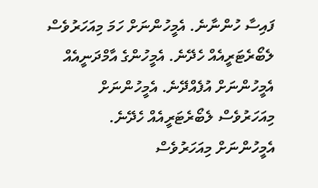ފައިސާ ހުންނާނެ. އެމީހުންނަށް ހަމަ މިއަހަރުވެސް ލެބޯރެޓަރީއެއް ހެދޭނެ. އެމީހުންގެ އާމްދަނީއެއް އެމީހުންނަށް އުފެއްދޭނެ. އެމީހުންނަށް މިއަހަރުވެސް ލެބޯރެޓަރީއެއް ހެދޭނެ. އެމީހުންނަށް މިއަހަރުވެސް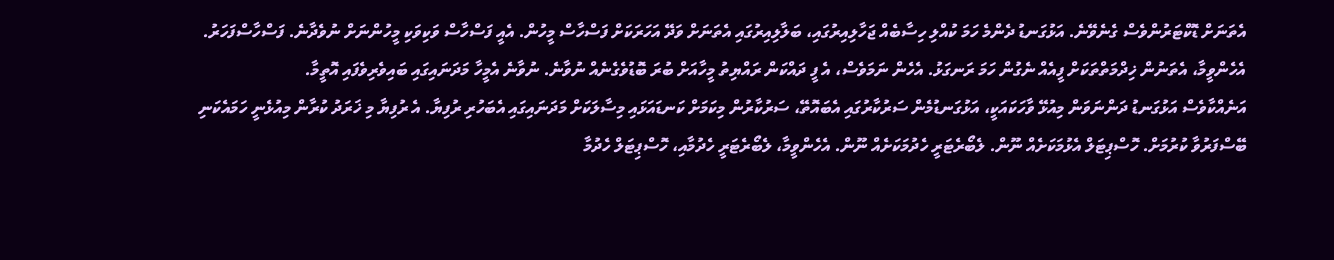އެތަނަށް ޑޮކްޓަރުންވެސް ގެނެވޭނެ. އަޅުގަނޑު ދެންމެ ހަމަ ކުއްލި ހިސާބެއް ޖަހާލިއިރުގައި، ބަލާލިއިރުގައި އެތަނަށް ވަދޭ އަހަރަކަށް ފަސްހާސް މީހުން. އެއީ ފަސްހާސް ވަކިވަކި މީހުންނަށް ނުވެދާނެ. ފަސްހާސްފަހަރު. އެހެންވީމާ، އެތަނުން ޚިދްމަތްތަކަށް ފީއެއް ނެގުން ހަމަ ރަނގަޅު. އެހެން ނަމަވެސް، އެ ފީ ދައްކަން ރައްޔިތު މީހާއަށް ބުރަ ބޮޑުވެގެނެއް ނުވާނެ. ނުވާނެ އެމީހާ މަދަނައިގައި ބައިވެރިވެފައި އޮތީމާ.
އަނެއްކާވެސް އަޅުގަނޑު ދަންނަވަން މިއުޅޭ ވާހަކައަކީ، އަޅުގަނޑުމެން ސަރުކާރުގައި އެބައޮތޭ، ސަރުކާރުން މިކަމަށް ކަނޑައަޅައި މިސާލަކަށް މަދަނައިގައި އެބަހުރި ރުފިޔާ. އެ ރުފިޔާ މި ޚަރަދު ކުރާން މިއުޅެނީ ހަމައެކަނި ބޭސްފަރުވާ ކުރުމަށް. ހޮސްޕިޓަލް އެޅުމަކަށެއް ނޫން. ލެބޯރެޓަރީ ހެދުމަކަށެއް ނޫން. އެހެންވީމާ، ލެބޯރެޓަރީ ހެދުމާއި، ހޮސްޕިޓަލް ހެދުމާ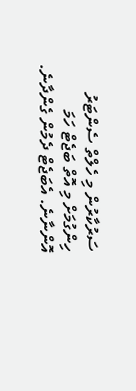ސަރުކާރުން މި ހެލްތް ސެންޓަރު ހިންގުމަށް މި އޮތް ބަޖެޓް ހަމަ އޮންނާނެ. އެބަޖެޓް ދެމުން ގެންދާނެ.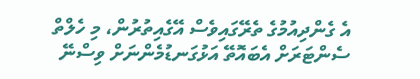އެ ގެންދިއުމުގެ ތެރޭގައިވެސް އޭގެއިތުރުން، މި ހެލްތް ސެންޓަރަށް އެބައޮތޭ އަޅުގަނޑުމެންނަށް ވިސްނޭ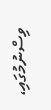ވިސްނުމުގައި،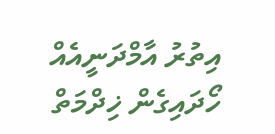އިތުރު އާމްދަނީއެއް ހޯދައިގެން ޚިދްމަތް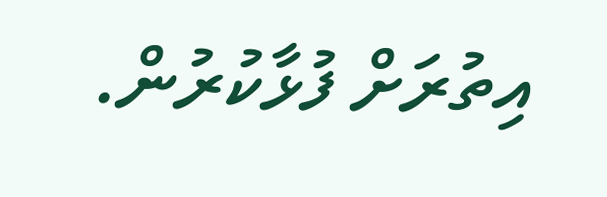އިތުރަށް ފުޅާކުރުން.